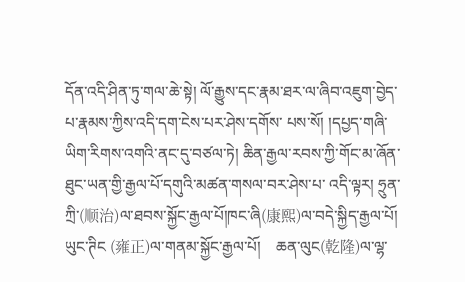དོན་འདི་ཤིན་ཏུ་གལ་ཆེ་སྟེ། ལོ་རྒྱུས་དང་རྣམ་ཐར་ལ་ཞིབ་འཇུག་བྱེད་པ་རྣམས་ཀྱིས་འདི་དག་ངེས་པར་ཤེས་དགོས་ པས་སོ། །དཔྱད་གཞི་ཡིག་རིགས་འགའི་ནང་དུ་བཙལ་ཏེ། ཆིན་རྒྱལ་རབས་ཀྱི་གོང་མ་ཞོན་ཐུང་ཡན་གྱི་རྒྱལ་པོ་དགུའི་མཚན་གསལ་བར་ཤེས་པ་ འདི་ལྟར། ཧྲུན་ཀྲི་(顺治)ལ་ཐབས་སྐྱོང་རྒྱལ་པོ།ཁང་ཞི(康熙)ལ་བདེ་སྐྱིད་རྒྱལ་པོ། ཡུང་ཊིང (雍正)ལ་གནམ་སྐྱོང་རྒྱལ་པོ།    ཆན་ལུང(乾隆)ལ་ལྷ་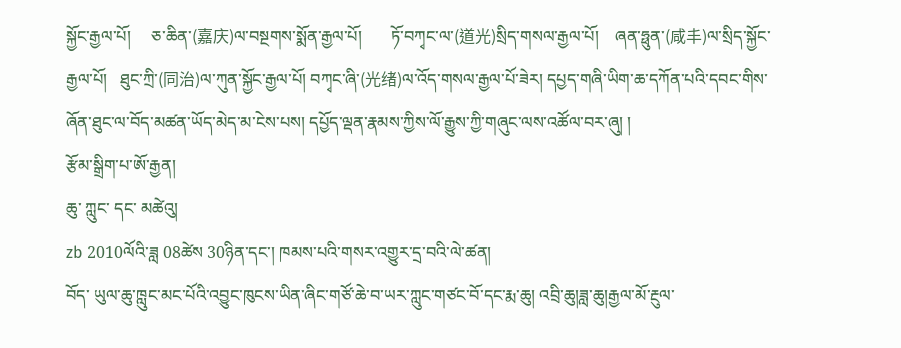སྐྱོང་རྒྱལ་པོ།     ཅ་ཆིན་(嘉庆)ལ་བསྔགས་སྨོན་རྒྱལ་པོ།       ཏོ་བཀྭང་ལ་(道光)སྲིད་གསལ་རྒྱལ་པོ།    ཞན་ཧྥུན་(咸丰)ལ་སྲིད་སྐྱོང་རྒྱལ་པོ།   ཐུང་ཀྲི་(同治)ལ་ཀུན་སྐྱོང་རྒྱལ་པོ། བཀྭང་ཞི་(光绪)ལ་འོད་གསལ་རྒྱལ་པོ་ཟེར། དཔྱད་གཞི་ཡིག་ཆ་དཀོན་པའི་དབང་གིས་ཞོན་ཐུང་ལ་བོད་མཚན་ཡོད་མེད་མ་ངེས་པས། དཔྱོད་ལྡན་རྣམས་ཀྱིས་ལོ་རྒྱུས་ཀྱི་གཞུང་ལས་འཚོལ་བར་ཞུ། །
རྩོམ་སྒྲིག་པ་ཨོ་རྒྱན།
ཆུ་ ཀླུང་ དང་ མཚེའུ།
zb 2010ལོའི་ཟླ 08ཚེས 30ཉིན་དང་། ཁམས་པའི་གསར་འགྱུར་དྲ་བའི་ལེ་ཚན།
བོད་ ཡུལ་ཆུ་ཁླུང་མང་པོའི་འབྱུང་ཁུངས་ཡིན་ཞིང་གཙོ་ཆེ་བ་ཡར་ཀླུང་གཙང་བོ་དང་རྨ་ཆུ། འབྲི་ཆུ།ཟླ་ཆུ།རྒྱལ་མོ་རྔུལ་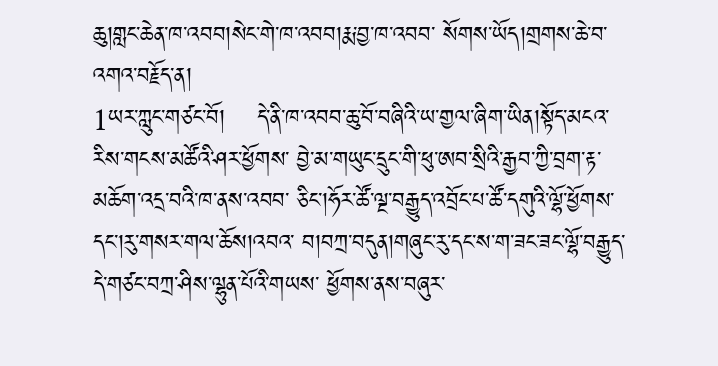ཆུ།གླང་ཆེན་ཁ་འབབ།སེང་གེ་ཁ་འབབ།རྨ་བྱ་ཁ་འབབ་ སོགས་ཡོད།གྲགས་ཆེ་བ་འགའ་བརྗོད་ན།
1ཡར་ཀླུང་གཙང་བོ།    དེ་ནི་ཁ་འབབ་ཆུ་བོ་བཞིའི་ཡ་གྱལ་ཞིག་ཡིན།སྟོད་མངའ་རིས་གངས་མཚོའི་ཤར་ཕྱོགས་ བྱེ་མ་གཡུང་དྲུང་གི་ཕུ་ཨབ་སྲིའི་རྒྱབ་ཀྱི་བྲག་རྟ་མཆོག་འདྲ་བའི་ཁ་ནས་འབབ་ ཅིང་།ཧོར་ཚོ་ལྔ་བརྒྱུད་འབྲོང་པ་ཚོ་དགུའི་ལྷོ་ཕྱོགས་དང་།རུ་གསར་གལ་ཆོས།འབའ་ བ།བཀྲ་བདུན།གཞུང་རུ་དང་ས་ག་ཟང་ཟང་ལྷོ་བརྒྱུད་དེ་གཙང་བཀྲ་ཤིས་ལྷུན་པོའི་གཡས་ ཕྱོགས་ནས་བཞུར་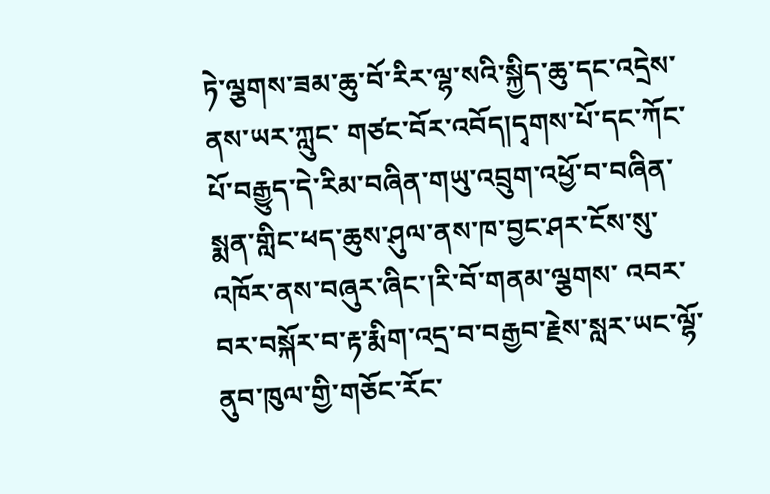ཏེ་ལྕགས་ཟམ་ཆུ་བོ་རིར་ལྷ་སའི་སྐྱིད་ཆུ་དང་འདྲེས་ནས་ཡར་ཀླུང་ གཙང་བོར་འབོད།དྭགས་པོ་དང་ཀོང་པོ་བརྒྱུད་དེ་རིམ་བཞིན་གཡུ་འབྲུག་འཕྱོ་བ་བཞིན་ སྨན་གླིང་ཕད་ཆུས་ཤུལ་ནས་ཁ་བྱང་ཤར་ངོས་སུ་འཁོར་ནས་བཞུར་ཞིང་།རི་བོ་གནམ་ལྕགས་ འབར་བར་བསྐོར་བ་རྟ་རྨིག་འདྲ་བ་བརྒྱབ་རྗེས་སླར་ཡང་ལྷོ་ནུབ་ཁུལ་གྱི་གཅོང་རོང་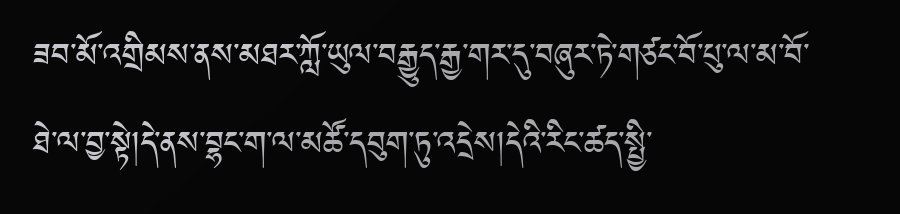ཟབ་མོ་འགྲིམས་ནས་མཐར་ཀློ་ཡུལ་བརྒྱུད་རྒྱ་གར་དུ་བཞུར་ཏེ་གཙང་བོ་པུ་ལ་མ་བོ་ ཐེ་ལ་བྱ་སྟེ།དེ་ནས་བྷང་ག་ལ་མཚོ་དབུག་ཏུ་འདྲེས།དེའི་རིང་ཚད་སྤྱི་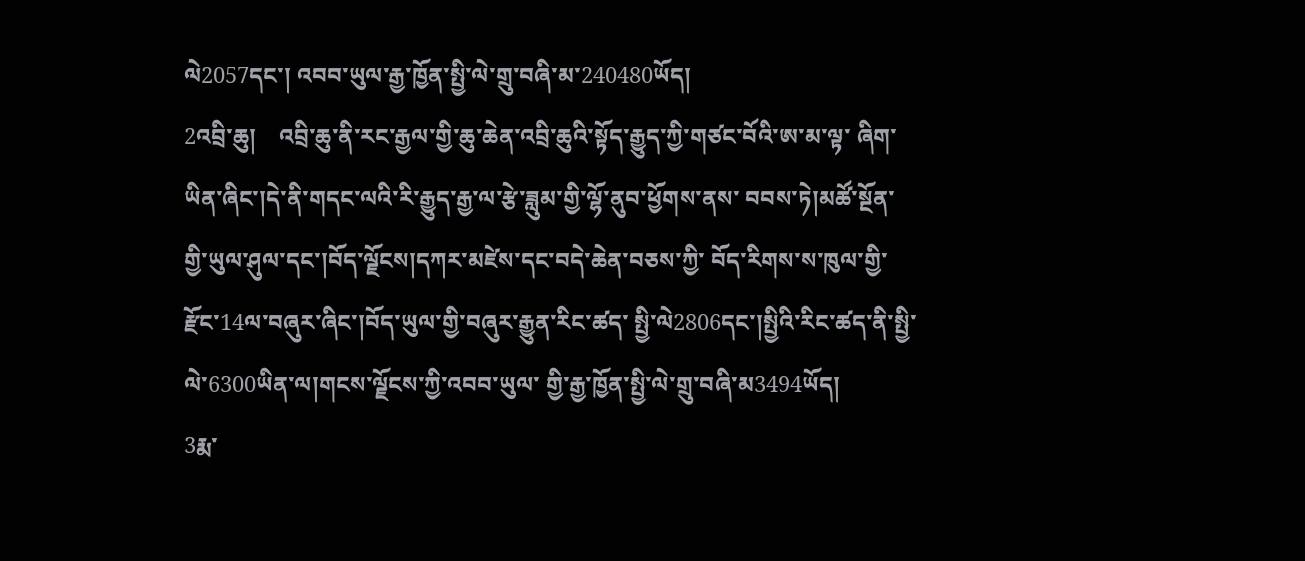ལེ2057དང་། འབབ་ཡུལ་རྒྱ་ཁྱོན་སྤྱི་ལེ་གྲུ་བཞི་མ་240480ཡོད།
2འབྲི་ཆུ།    འབྲི་ཆུ་ནི་རང་རྒྱལ་གྱི་ཆུ་ཆེན་འབྲི་ཆུའི་སྟོད་རྒྱུད་ཀྱི་གཙང་བོའི་ཨ་མ་ལྟ་ ཞིག་ཡིན་ཞིང་།དེ་ནི་གདང་ལའི་རི་རྒྱུད་རྒྱ་ལ་རྩེ་ཟླུམ་གྱི་ལྷོ་ནུབ་ཕྱོགས་ནས་ བབས་ཏེ།མཚོ་སྔོན་གྱི་ཡུལ་ཤུལ་དང་།བོད་ལྗོངས།དཀར་མཛེས་དང་བདེ་ཆེན་བཅས་ཀྱི་ བོད་རིགས་ས་ཁུལ་གྱི་རྫོང་14ལ་བཞུར་ཞིང་།བོད་ཡུལ་གྱི་བཞུར་རྒྱུན་རིང་ཚད་ སྤྱི་ལེ2806དང་།སྤྱིའི་རིང་ཚད་ནི་སྤྱི་ལེ་6300ཡིན་ལ།གངས་ལྗོངས་ཀྱི་འབབ་ཡུལ་ གྱི་རྒྱ་ཁྱོན་སྤྱི་ལེ་གྲུ་བཞི་མ3494ཡོད།
3རྨ་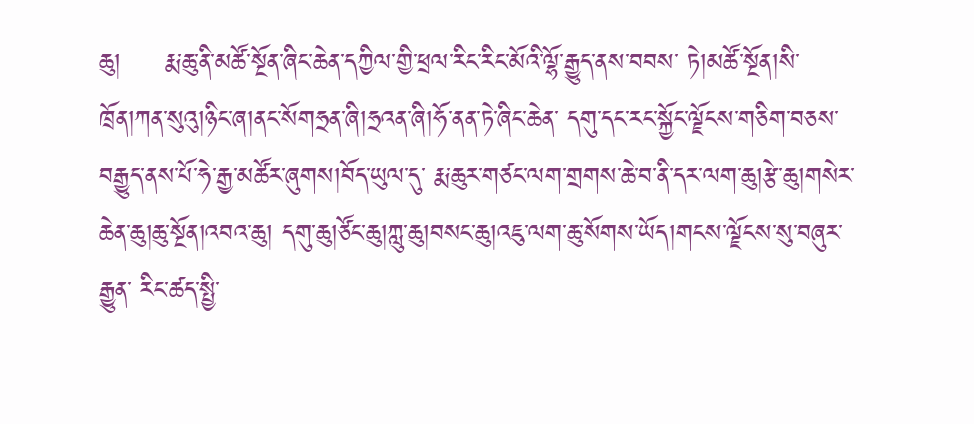ཆུ།     རྨ་ཆུ་ནི་མཚོ་སྔོན་ཞིང་ཆེན་དཀྱིལ་གྱི་ཕྲལ་རིང་རིང་མོའི་ལྷོ་རྒྱུད་ནས་བབས་ ཏེ།མཚོ་སྔོན།སི་ཁྲོན།ཀན་སུའུ།ཉིང་ཞ།ནང་སོགཧྲན་ཞི།ཧྲའན་ཞི།ཧོ་ནན་ཏེ་ཞིང་ཆེན་ དགུ་དང་རང་སྐྱོང་ལྗོངས་གཅིག་བཅས་བརྒྱུད་ནས་པོ་ཧེ་རྒྱ་མཚོར་ཞུགས།བོད་ཡུལ་དུ་ རྨ་ཆུར་གཙང་ལག་གྲགས་ཆེ་བ་ནི་དར་ལག་ཆུ།རྩེ་ཆུ།གསེར་ཆེན་ཆུ།ཆུ་སྔོན།འབའ་ཆུ། དགུ་ཆུ།ཙོང་ཆུ།ཀླུ་ཆུ།བསང་ཆུ།འཇུ་ལག་ཆུ་སོགས་ཡོད།གངས་ལྗོངས་སུ་བཞུར་རྒྱུན་ རིང་ཚད་སྤྱི་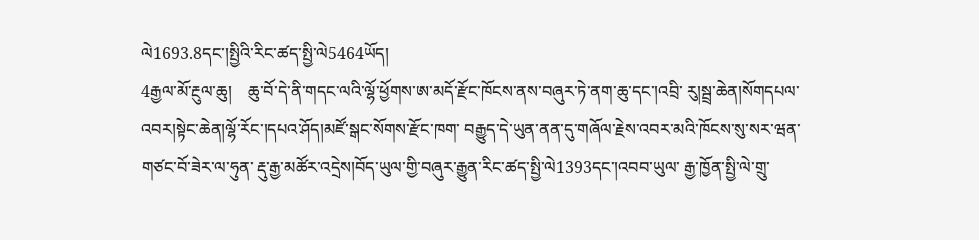ལེ1693.8དང་།སྤྱིའི་རིང་ཚད་སྤྱི་ལེ5464ཡོད།
4རྒྱལ་མོ་རྔུལ་ཆུ།    ཆུ་བོ་དེ་ནི་གདང་ལའི་ལྷོ་ཕྱོགས་ཨ་མདོ་རྫོང་ཁོངས་ནས་བཞུར་ཏེ་ནག་ཆུ་དང་།འབྲི་ རུ།སྦྲ་ཆེན།སོགདཔལ་འབར།སྟེང་ཆེན།ལྷོ་རོང་།དཔའ་ཤོད།མཛོ་སྒང་སོགས་རྫོང་ཁག་ བརྒྱུད་དེ་ཡུན་ནན་དུ་གཞོལ་རྗེས་འབར་མའི་ཁོངས་སུ་སར་ཝན་གཙང་བོ་ཟེར་ལ་ཧུན་ རྡུ་རྒྱ་མཚོར་འདྲེས།བོད་ཡུལ་གྱི་བཞུར་རྒྱུན་རིང་ཚད་སྤྱི་ལེ1393དང་།འབབ་ཡུལ་ རྒྱ་ཁྱོན་སྤྱི་ལེ་གྲུ་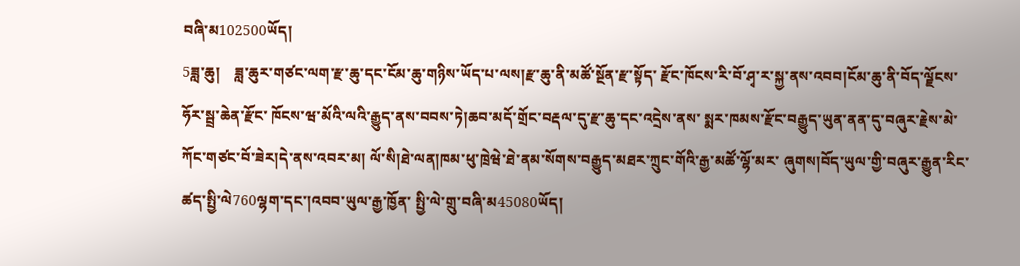བཞི་མ102500ཡོད།
5ཟླ་ཆུ།    ཟླ་ཆུར་གཙང་ལག་རྫ་ཆུ་དང་ངོམ་ཆུ་གཉིས་ཡོད་པ་ལས།རྫ་ཆུ་ནི་མཚོ་སྔོན་རྫ་སྟོད་ རྫོང་ཁོངས་རི་བོ་ཤྭ་ར་སྐྱ་ནས་འབབ།ངོམ་ཆུ་ནི་བོད་ལྗོངས་ཧོར་སྦྲ་ཆེན་རྫོང་ ཁོངས་ཝ་མོའི་ལའི་རྒྱུད་ནས་བབས་ཏེ།ཆབ་མདོ་གྲོང་བརྡལ་དུ་རྫ་ཆུ་དང་འདྲེས་ནས་ སྨར་ཁམས་རྫོང་བརྒྱུད་ཡུན་ནན་དུ་བཞུར་རྗེས་མེ་ཀོང་གཙང་བོ་ཟེར།དེ་ནས་འབར་མ། ལོ་སི།ཐེ་ལན།ཁམ་ཕུ་ཁྲེཝེ་ཐེ་ནམ་སོགས་བརྒྱུད་མཐར་ཀྲུང་གོའི་རྒྱ་མཚོ་ལྷོ་མར་ ཞུགས།བོད་ཡུལ་གྱི་བཞུར་རྒྱུན་རིང་ཚད་སྤྱི་ལེ760ལྷག་དང་།འབབ་ཡུལ་རྒྱ་ཁྱོན་ སྤྱི་ལེ་གྲུ་བཞི་མ45080ཡོད།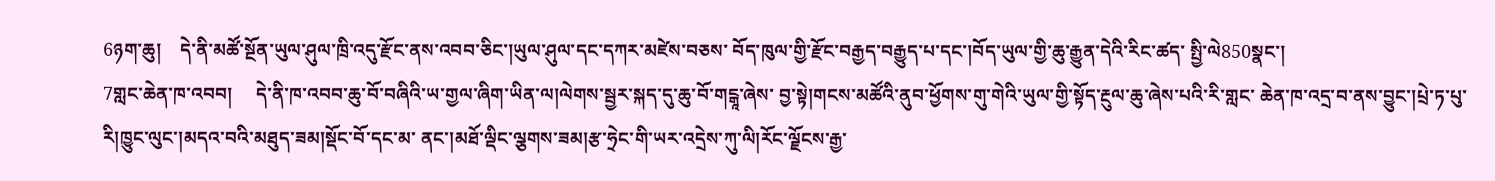6ཉག་ཆུ།    དེ་ནི་མཚོ་སྔོན་ཡུལ་ཤུལ་ཁྲི་འདུ་རྫོང་ནས་འབབ་ཅིང་།ཡུལ་ཤུལ་དང་དཀར་མཛེས་བཅས་ བོད་ཁུལ་གྱི་རྫོང་བརྒྱད་བརྒྱུད་པ་དང་།བོད་ཡུལ་གྱི་ཆུ་རྒྱུན་དེའི་རིང་ཚད་ སྤྱི་ལེ850སྣང་།
7གླང་ཆེན་ཁ་འབབ།     དེ་ནི་ཁ་འབབ་ཆུ་བོ་བཞིའི་ཡ་གྱལ་ཞིག་ཡིན་ལ།ལེགས་སྦྱར་སྐད་དུ་ཆུ་བོ་གངྒཱ་ཞེས་ བྱ་སྟེ།གངས་མཚོའི་ནུབ་ཕྱོགས་གུ་གེའི་ཡུལ་གྱི་སྟོད་རྔུལ་ཆུ་ཞེས་པའི་རི་གླང་ ཆེན་ཁ་འདྲ་བ་ནས་བྱུང་།པྲེ་ཏ་པུ་རི།ཁྱུང་ལུང་།མདའ་བའི་མཐུད་ཟམ།སྡོང་བོ་དང་མ་ ནང་།མཐོ་ལྡིང་ལྕགས་ཟམ།རྩ་ཧྲེང་གི་ཡར་འདྲེས་ཀུ་ལི།རོང་ལྗོངས་རྒྱ་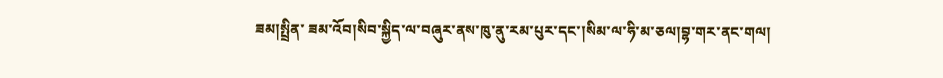ཟམ།སྤྲིན་ ཟམ་འོབ།སིབ་སྐྱིད་ལ་བཞུར་ནས་ཁུ་ནུ་རམ་པུར་དང་།སིམ་ལ་ཧི་མ་ཅལ།བྷ་གར་ནང་གལ།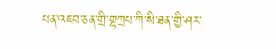པན་འཇབ་ཅན་གྲི་གྷཀྲཔ་ཀི་སི་ཐན་གྱི་ཤར་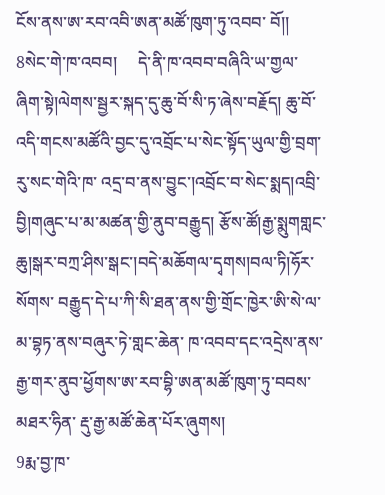ངོས་ནས་ཨ་རབ་འབི་ཨན་མཚོ་ཁུག་ཏུ་འབབ་ བོ།།
8སེང་གེ་ཁ་འབབ།     དེ་ནི་ཁ་འབབ་བཞིའི་ཡ་གྱལ་ཞིག་སྟེ།ལེགས་སྦྱར་སྐད་དུ་ཆུ་བོ་སི་ཏ་ཞེས་བརྗོད། ཆུ་བོ་འདི་གངས་མཚོའི་བྱང་དུ་འབྲོང་པ་སེང་སྟོད་ཡུལ་གྱི་བྲག་རུ་སང་གེའི་ཁ་ འདྲ་བ་ནས་བྱུང་།འབྲོང་བ་སེང་སྨད།འབྲི་བྱི།གཞུང་པ་མ་མཚན་གྱི་ནུབ་བརྒྱུད། རྩོས་ཚོ།རྒྱ་སྨུགགླང་ཆུ།སྒར་བཀྲ་ཤིས་སྒང་།བདེ་མཆོགལ་དྭགས།བལ་ཏི།ཧོར་སོགས་ བརྒྱུད་དེ་པ་ཀི་སི་ཐན་ནས་གྱི་གྲོང་ཁྱེར་ཨི་སེ་ལ་མ་བྷཏ་ནས་བཞུར་ཏེ་གླང་ཆེན་ ཁ་འབབ་དང་འདྲེས་ནས་རྒྱ་གར་ནུབ་ཕྱོགས་ཨ་རབ་བྷི་ཨན་མཚོ་ཁུག་ཏུ་བབས་མཐར་ཧིན་ རྡུ་རྒྱ་མཚོ་ཆེན་པོར་ཞུགས།
9རྨ་བྱ་ཁ་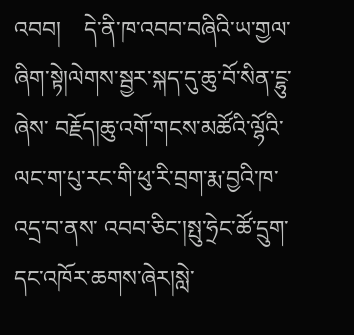འབབ།    དེ་ནི་ཁ་འབབ་བཞིའི་ཡ་གྱལ་ཞིག་སྟེ།ལེགས་སྦྱར་སྐད་དུ་ཆུ་བོ་སིན་ངྷུ་ཞེས་ བརྗོད།ཆུ་འགོ་གངས་མཚོའི་ལྷོའི་ལང་ག་པུ་རང་གི་ཕུ་རི་བྲག་རྨ་བྱའི་ཁ་འདྲ་བ་ནས་ འབབ་ཅིང་།སྤུ་ཧྲེང་ཚོ་དྲུག་དང་འཁོར་ཆགས་ཞེར།སླེ་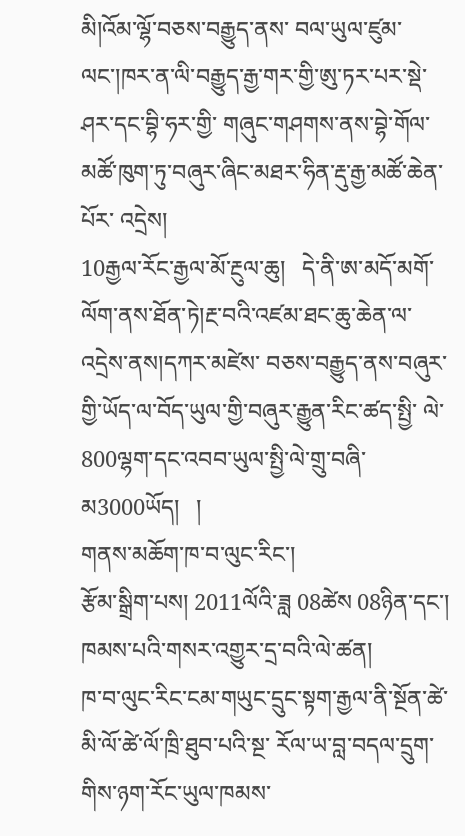མི།འོམ་ལྷོ་བཅས་བརྒྱུད་ནས་ བལ་ཡུལ་ཛུམ་ལང་།ཁར་ན་ལི་བརྒྱུད་རྒྱ་གར་གྱི་ཨུ་ཏར་པར་སྡེ་ཤར་དང་བྷི་ཧར་གྱི་ གཞུང་གཤགས་ནས་བྷེ་གོལ་མཚོ་ཁུག་ཏུ་བཞུར་ཞིང་མཐར་ཧིན་རྡུ་རྒྱ་མཚོ་ཆེན་པོར་ འདྲེས།
10རྒྱལ་རོང་རྒྱལ་མོ་རྔུལ་ཆུ།   དེ་ནི་ཨ་མདོ་མགོ་ལོག་ནས་ཐོན་ཏེ།རྔ་བའི་འཛམ་ཐང་ཆུ་ཆེན་ལ་འདྲེས་ནས།དཀར་མཛེས་ བཅས་བརྒྱུད་ནས་བཞུར་གྱི་ཡོད་ལ་བོད་ཡུལ་གྱི་བཞུར་རྒྱུན་རིང་ཚད་སྤྱི་ ལེ་800ལྷག་དང་འབབ་ཡུལ་སྤྱི་ལེ་གྲུ་བཞི་མ3000ཡོད།   །
གནས་མཆོག་ཁ་བ་ལུང་རིང་།
རྩོམ་སྒྲིག་པས། 2011ལོའི་ཟླ 08ཚེས 08ཉིན་དང་། ཁམས་པའི་གསར་འགྱུར་དྲ་བའི་ལེ་ཚན།
ཁ་བ་ལུང་རིང་ངམ་གཡུང་དྲུང་སྟག་རྒྱལ་ནི་སྔོན་ཚེ་མི་ལོ་ཚེ་ལོ་ཁྲི་ཐུབ་པའི་སྔ་ རོལ་ཡ་བླ་བདལ་དྲུག་གིས་ཉག་རོང་ཡུལ་ཁམས་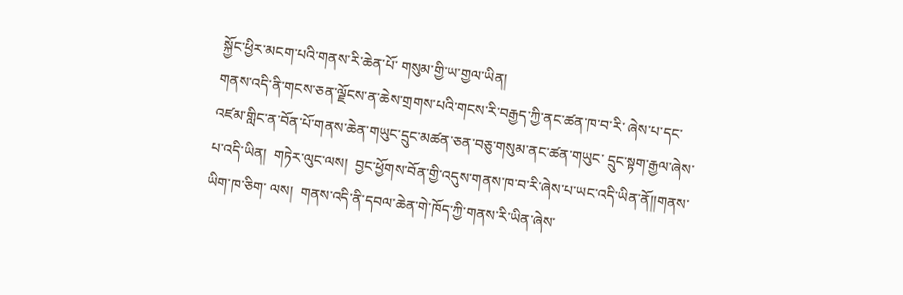སྐྱོང་ཕྱིར་མངག་པའི་གནས་རི་ཆེན་པོ་ གསུམ་གྱི་ཡ་གྱལ་ཡིན།
གནས་འདི་ནི་གངས་ཅན་ལྗོངས་ན་ཆེས་གྲགས་པའི་གངས་རི་བརྒྱད་ཀྱི་ནང་ཚན་ཁ་བ་རི་ ཞེས་པ་དང་འཛམ་གླིང་ན་བོན་པོ་གནས་ཆེན་གཡུང་དྲུང་མཚན་ཅན་བཅུ་གསུམ་ནང་ཚན་གཡུང་ དྲུང་སྟག་རྒྱལ་ཞེས་པ་འདི་ཡིན།  གཏེར་ལུང་ལས།  བྱང་ཕྱོགས་བོན་གྱི་འདུས་གནས་ཁ་བ་རི་ཞེས་པ་ཡང་འདི་ཡིན་ནོ།།གནས་ཡིག་ཁ་ཅིག་ ལས།  གནས་འདི་ནི་དབལ་ཆེན་གེ་ཁོད་ཀྱི་གནས་རི་ཡིན་ཞེས་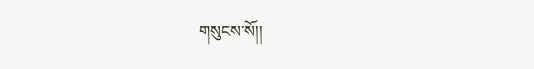གསུངས་སོ།།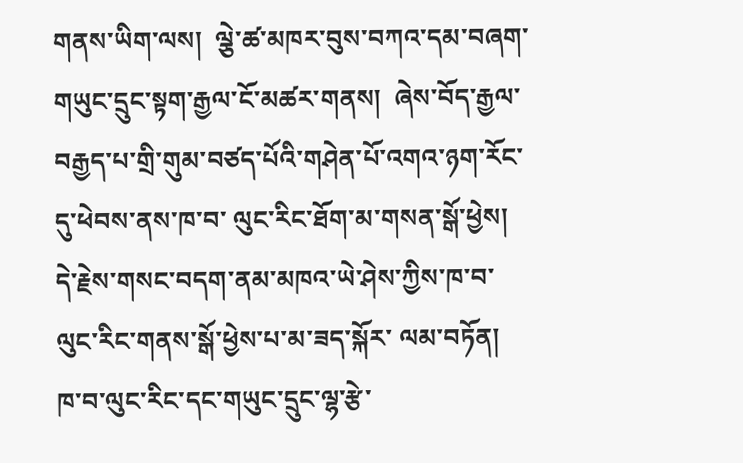གནས་ཡིག་ལས།  ལྕེ་ཚ་མཁར་བུས་བཀའ་དམ་བཞག་གཡུང་དྲུང་སྟག་རྒྱལ་ངོ་མཚར་གནས།  ཞེས་བོད་རྒྱལ་བརྒྱད་པ་གྲི་གུམ་བཙད་པོའི་གཤེན་པོ་འགའ་ཉག་རོང་དུ་ཕེབས་ནས་ཁ་བ་ ལུང་རིང་ཐོག་མ་གསན་སྒོ་ཕྱེས།  དེ་རྗེས་གསང་བདག་ནམ་མཁའ་ཡེ་ཤེས་ཀྱིས་ཁ་བ་ལུང་རིང་གནས་སྒོ་ཕྱེས་པ་མ་ཟད་སྐོར་ ལམ་བཏོན།  ཁ་བ་ལུང་རིང་དང་གཡུང་དྲུང་ལྷ་རྩེ་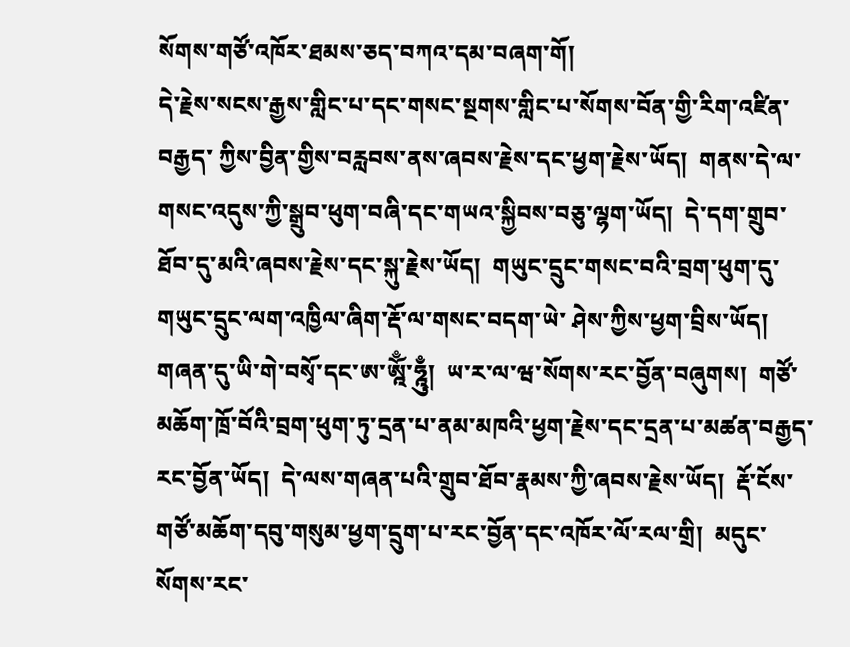སོགས་གཙོ་འཁོར་ཐམས་ཅད་བཀའ་དམ་བཞག་གོ།
དེ་རྗེས་སངས་རྒྱས་གླིང་པ་དང་གསང་སྔགས་གླིང་པ་སོགས་བོན་གྱི་རིག་འཛིན་བརྒྱད་ ཀྱིས་བྱིན་གྱིས་བརླབས་ནས་ཞབས་རྗེས་དང་ཕྱག་རྗེས་ཡོད།  གནས་དེ་ལ་གསང་འདུས་ཀྱི་སྒྲུབ་ཕུག་བཞི་དང་གཡའ་སྐྱིབས་བཅུ་ལྷག་ཡོད།  དེ་དག་གྲུབ་ཐོབ་དུ་མའི་ཞབས་རྗེས་དང་སྐུ་རྗེས་ཡོད།  གཡུང་དྲུང་གསང་བའི་བྲག་ཕུག་དུ་གཡུང་དྲུང་ལག་འཁྱིལ་ཞིག་རྡོ་ལ་གསང་བདག་ཡེ་ ཤེས་ཀྱིས་ཕྱག་བྲིས་ཡོད།
གཞན་དུ་ཡི་གེ་བསྭོ་དང་ཨ་ཨྰོྃ་ཧྰུྃ།  ཡ་ར་ལ་ཝ་སོགས་རང་བྱོན་བཞུགས།  གཙོ་མཆོག་ཁྲོ་བོའི་བྲག་ཕུག་ཏུ་དྲན་པ་ནམ་མཁའི་ཕྱག་རྗེས་དང་དྲན་པ་མཚན་བརྒྱད་ རང་བྱོན་ཡོད།  དེ་ལས་གཞན་པའི་གྲུབ་ཐོབ་རྣམས་ཀྱི་ཞབས་རྗེས་ཡོད།  རྡོ་ངོས་གཙོ་མཆོག་དབུ་གསུམ་ཕྱག་དྲུག་པ་རང་བྱོན་དང་འཁོར་ལོ་རལ་གྲི།  མདུང་སོགས་རང་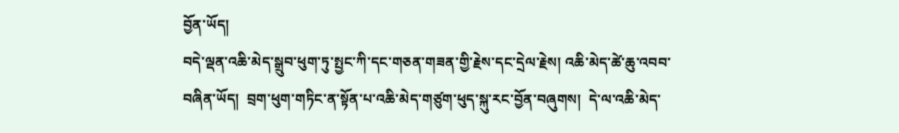བྱོན་ཡོད།
བདེ་ལྡན་འཆི་མེད་སྒྲུབ་ཕུག་ཏུ་སྤྱང་ཀི་དང་གཅན་གཟན་གྱི་རྗེས་དང་དྲེལ་རྗེས། འཆི་མེད་ཚེ་ཆུ་འབབ་བཞིན་ཡོད།  བྲག་ཕུག་གཏིང་ན་སྟོན་པ་འཆི་མེད་གཙུག་ཕུད་སྐུ་རང་བྱོན་བཞུགས།  དེ་ལ་འཆི་མེད་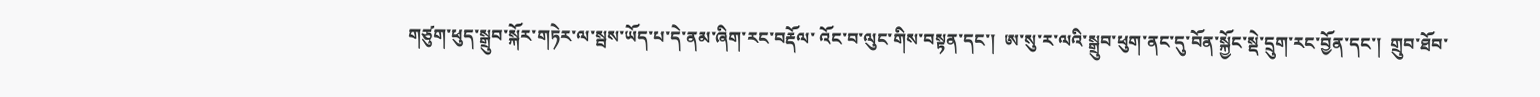གཙུག་ཕུད་སྒྲུབ་སྐོར་གཏེར་ལ་སྦས་ཡོད་པ་དེ་ནམ་ཞིག་རང་བརྡོལ་ འོང་བ་ལུང་གིས་བསྟན་དང་།  ཨ་སུ་ར་ལའི་སྒྲུབ་ཕུག་ནང་དུ་བོན་སྐྱོང་སྡེ་དྲུག་རང་བྱོན་དང་།  གྲུབ་ཐོབ་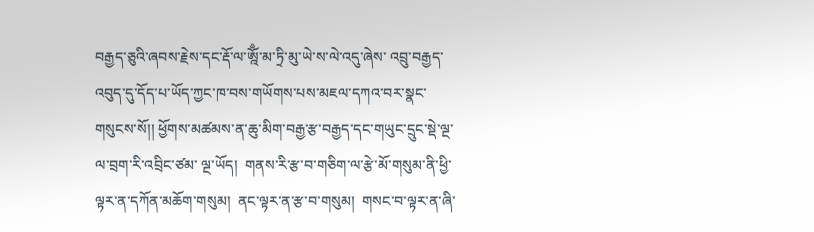བརྒྱད་ཅུའི་ཞབས་རྗེས་དང་རྡོ་ལ་ཨྰོྃ་མ་ཏྲི་མུ་ཡེ་ས་ལེ་འདུ་ཞེས་ འབྲུ་བརྒྱད་འབུད་དུ་དོད་པ་ཡོད་ཀྱང་ཁ་བས་གཡོགས་པས་མཇལ་དཀའ་བར་སྣང་གསུངས་སོ།། ཕྱོགས་མཚམས་ན་ཆུ་མིག་བརྒྱ་རྩ་བརྒྱད་དང་གཡུང་དྲུང་སྡེ་ལྔ་ལ་བྲག་རི་འབྲིང་ཙམ་ ལྔ་ཡོད།  གནས་རི་རྩ་བ་གཅིག་ལ་རྩེ་མོ་གསུམ་ནི་ཕྱི་ལྟར་ན་དཀོན་མཆོག་གསུམ།  ནང་ལྟར་ན་རྩ་བ་གསུམ།  གསང་བ་ལྟར་ན་ཞི་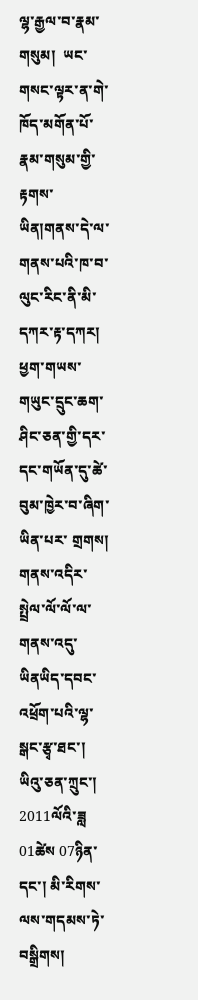ལྷ་རྒྱལ་བ་རྣམ་གསུམ།  ཡང་གསང་ལྟར་ན་གེ་ཁོད་མགོན་པོ་རྣམ་གསུམ་གྱི་རྟགས་ཡིན།གནས་དེ་ལ་གནས་པའི་ཁ་བ་ ལུང་རིང་ནི་མི་དཀར་རྟ་དཀར།  ཕྱག་གཡས་གཡུང་དྲུང་ཆག་ཤིང་ཅན་གྱི་དར་དང་གཡོན་དུ་ཚེ་བུམ་ཁྱེར་བ་ཞིག་ཡིན་པར་ གྲགས།  གནས་འདིར་སྤྲེལ་ལོ་ལོ་ལ་གནས་འདུ་ཡིནཡིད་དབང་འཕྲོག་པའི་ལྷ་སྒང་རྩྭ་ཐང་།
ཡིའུ་ཅན་ཀྲུང་། 2011ལོའི་ཟླ 01ཚེས 07ཉིན་དང་། མི་རིགས་ལས་གདམས་ཏེ་བསྒྲིགས།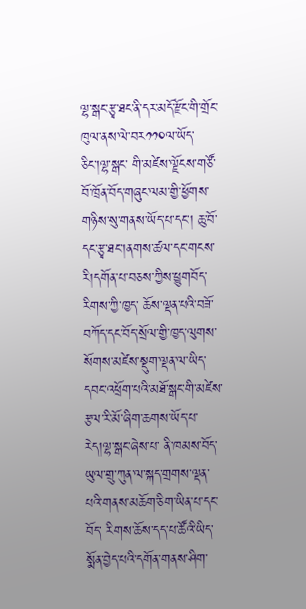ལྷ་སྒང་རྩྭ་ཐང་ནི་དར་མདོ་རྫོང་གི་གྲོང་ཁུལ་ནས་ལེ་བར༡༡༠ལ་ཡོད་ཅིང་།ལྷ་སྒང་ གི་མཛེས་ལྗོངས་གཙོ་བོ་ཁྲོན་བོད་གཞུང་ལམ་གྱི་ཕྱོགས་གཉིས་སུ་གནས་ཡོད་པ་དང་། ཆུ་བོ་དང་རྩྭ་ཐང་།ནགས་ཚལ་དང་གངས་རི།དགོན་པ་བཅས་ཀྱིས་ཕྱུགབོད་རིགས་ཀྱི་ཁྱད་ ཆོས་ལྡན་པའི་བཟོ་བཀོད་དང་བོད་སྲོལ་གྱི་ཁྱད་ལུགས་སོགས་མཛེས་སྡུག་ལྡན་ལ་ཡིད་ དབང་འཕྲོག་པའི་མཐོ་སྒང་གི་མཛེས་རྩལ་རི་མོ་ཞིག་ཆགས་ཡོད་པ་རེད།ལྷ་སྒང་ཞེས་པ་ ནི་ཁམས་བོད་ཡུལ་གྲུ་ཀུན་ལ་སྐད་གྲགས་ལྡན་པའི་གནས་མཆོག་ཅིག་ཡིན་པ་དང་བོད་ རིགས་ཆོས་དད་པ་ཚོའི་ཡིད་སྨོན་བྱེད་པའི་དགོན་གནས་ཤིག་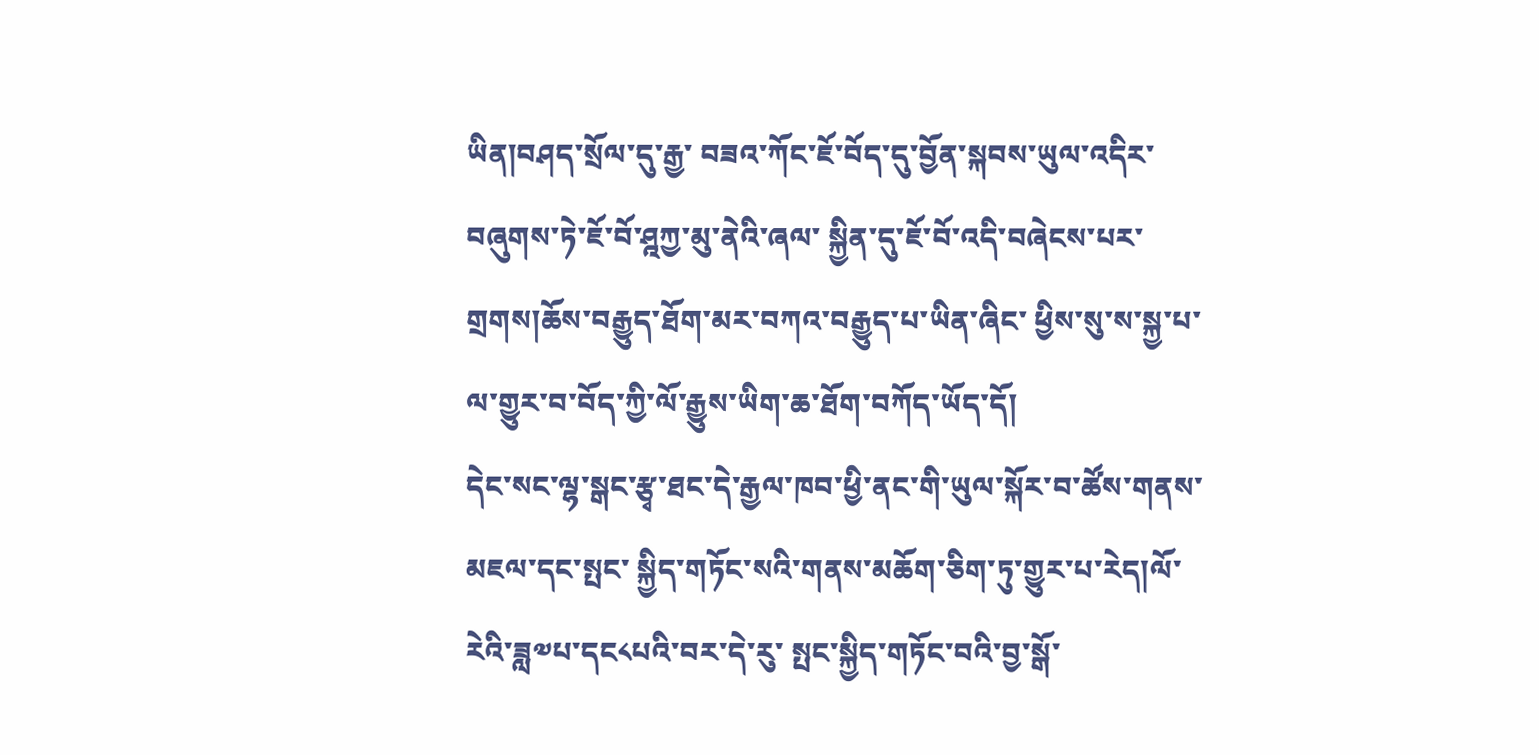ཡིན།བཤད་སྲོལ་དུ་རྒྱ་ བཟའ་ཀོང་ཇོ་བོད་དུ་བྱོན་སྐབས་ཡུལ་འདིར་བཞུགས་ཏེ་ཇོ་བོ་ཤྰཀྱ་མུ་ནེའི་ཞལ་ སྐྱིན་དུ་ཇོ་བོ་འདི་བཞེངས་པར་གྲགས།ཆོས་བརྒྱུད་ཐོག་མར་བཀའ་བརྒྱུད་པ་ཡིན་ཞིང་ ཕྱིས་སུ་ས་སྐྱ་པ་ལ་གྱུར་བ་བོད་ཀྱི་ལོ་རྒྱུས་ཡིག་ཆ་ཐོག་བཀོད་ཡོད་དོ།
དེང་སང་ལྷ་སྒང་རྩྭ་ཐང་དེ་རྒྱལ་ཁབ་ཕྱི་ནང་གི་ཡུལ་སྐོར་བ་ཚོས་གནས་མཇལ་དང་སྤང་ སྐྱིད་གཏོང་སའི་གནས་མཆོག་ཅིག་ཏུ་གྱུར་པ་རེད།ལོ་རེའི་ཟླ༧པ་དང༨པའི་བར་དེ་རུ་ སྤང་སྐྱིད་གཏོང་བའི་བྱ་སྒོ་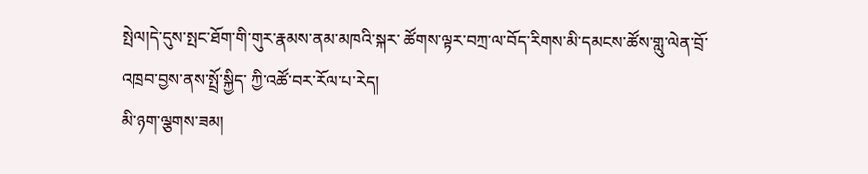སྤེལ།དེ་དུས་སྤང་ཐོག་གི་གུར་རྣམས་ནམ་མཁའི་སྐར་ ཚོགས་ལྟར་བཀྲ་ལ་བོད་རིགས་མི་དམངས་ཚོས་གླུ་ལེན་བྲོ་འཁྲབ་བྱས་ནས་སྤྲོ་སྐྱིད་ ཀྱི་འཚོ་བར་རོལ་པ་རེད།
མི་ཉག་ལྕགས་ཟམ།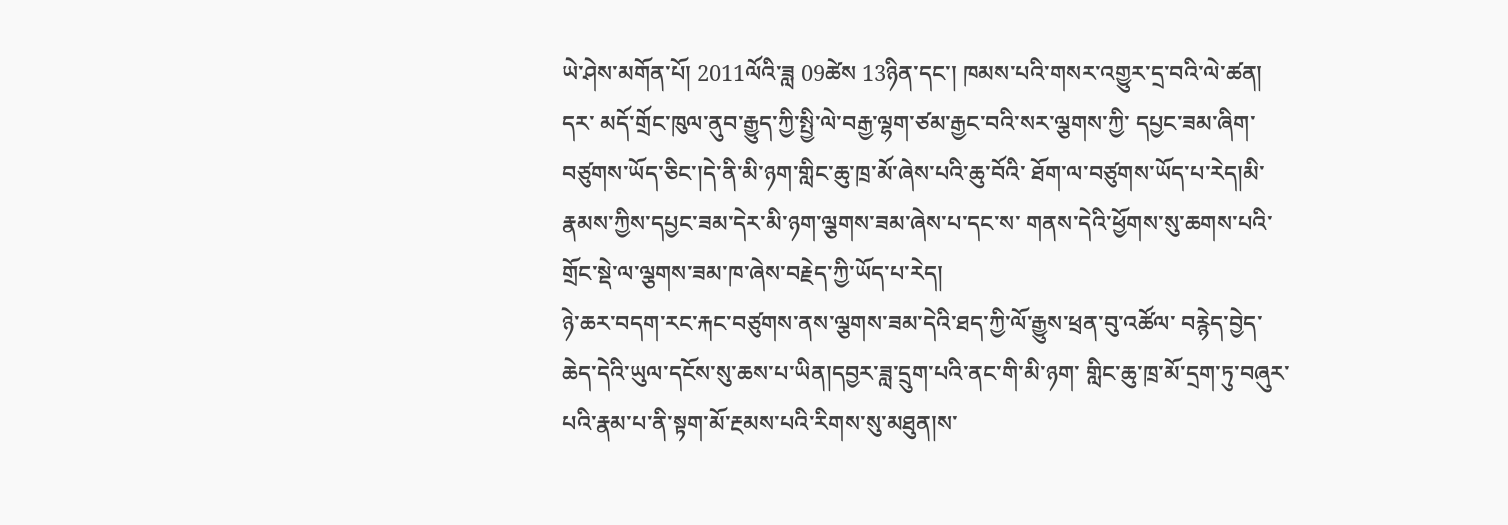ཡེ་ཤེས་མགོན་པོ། 2011ལོའི་ཟླ 09ཚེས 13ཉིན་དང་། ཁམས་པའི་གསར་འགྱུར་དྲ་བའི་ལེ་ཚན།
དར་ མདོ་གྲོང་ཁུལ་ནུབ་རྒྱུད་ཀྱི་སྤྱི་ལེ་བརྒྱ་ལྷག་ཙམ་རྒྱང་བའི་སར་ལྕགས་ཀྱི་ དཔྱང་ཟམ་ཞིག་བཙུགས་ཡོད་ཅིང་།དེ་ནི་མི་ཉག་གླིང་ཆུ་ཁྲ་མོ་ཞེས་པའི་ཆུ་བོའི་ ཐོག་ལ་བཙུགས་ཡོད་པ་རེད།མི་རྣམས་ཀྱིས་དཔྱང་ཟམ་དེར་མི་ཉག་ལྕགས་ཟམ་ཞེས་པ་དང་ས་ གནས་དེའི་ཕྱོགས་སུ་ཆགས་པའི་གྲོང་སྡེ་ལ་ལྕགས་ཟམ་ཁ་ཞེས་བརྗེད་ཀྱི་ཡོད་པ་རེད།
ཉེ་ཆར་བདག་རང་རྐང་བཙུགས་ནས་ལྕགས་ཟམ་དེའི་ཐད་ཀྱི་ལོ་རྒྱུས་ཕྲན་བུ་འཚོལ་ བརྙེད་བྱེད་ཆེད་དེའི་ཡུལ་དངོས་སུ་ཆས་པ་ཡིན།དབྱར་ཟླ་དྲུག་པའི་ནང་གི་མི་ཉག་ གླིང་ཆུ་ཁྲ་མོ་དྲག་ཏུ་བཞུར་པའི་རྣམ་པ་ནི་སྟག་མོ་རྔམས་པའི་རིགས་སུ་མཐུན།ས་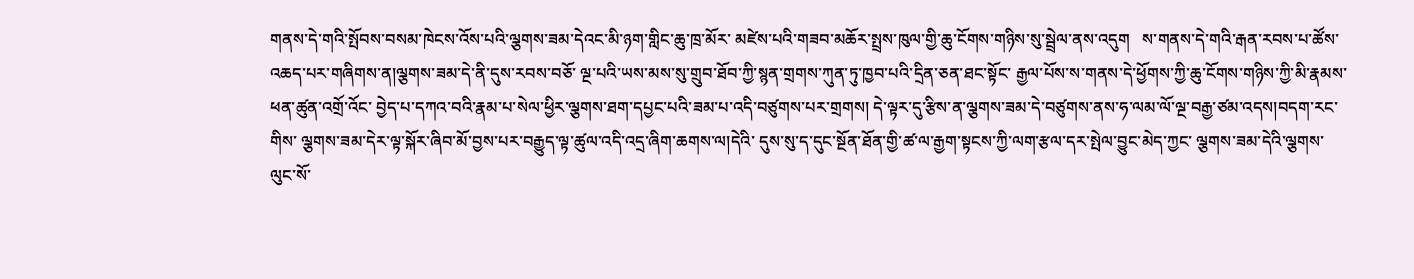གནས་དེ་གའི་སྤོབས་བསམ་ཁེངས་འོས་པའི་ལྕགས་ཟམ་དེའང་མི་ཉག་གླིང་ཆུ་ཁྲ་མོར་ མཛེས་པའི་གཟབ་མཆོར་སྤྲས་ཁུལ་གྱི་ཆུ་ངོགས་གཉིས་སུ་སྦྲེལ་ནས་འདུག   ས་གནས་དེ་གའི་རྒན་རབས་པ་ཚོས་འཆད་པར་གཞིགས་ན།ལྕགས་ཟམ་དེ་ནི་དུས་རབས་བཅོ་ ལྔ་པའི་ཡས་མས་སུ་གྲུབ་ཐོབ་ཀྱི་སྙན་གྲགས་ཀུན་ཏུ་ཁྱབ་པའི་དྲིན་ཅན་ཐང་སྟོང་ རྒྱལ་པོས་ས་གནས་དེ་ཕྱོགས་ཀྱི་ཆུ་ངོགས་གཉིས་ཀྱི་མི་རྣམས་ཕན་ཚུན་འགྲོ་འོང་ བྱེད་པ་དཀའ་བའི་རྣམ་པ་སེལ་ཕྱིར་ལྕགས་ཐག་དཔྱང་པའི་ཟམ་པ་འདི་བཙུགས་པར་གྲགས། དེ་ལྟར་དུ་རྩིས་ན་ལྕགས་ཟམ་དེ་བཙུགས་ནས་ཧ་ལམ་ལོ་ལྔ་བརྒྱ་ཙམ་འདས།བདག་རང་གིས་ ལྕགས་ཟམ་དེར་ལྟ་སྐོར་ཞིབ་མོ་བྱས་པར་བརྒྱུད་ལྟ་ཚུལ་འདི་འདྲ་ཞིག་ཆགས་ལ།དེའི་ དུས་སུ་ད་དུང་སྔོན་ཐོན་གྱི་ཚ་ལ་རྒྱག་སྟངས་ཀྱི་ལག་རྩལ་དར་སྤེལ་བྱུང་མེད་ཀྱང་ ལྕགས་ཟམ་དེའི་ལྕགས་ལུང་སོ་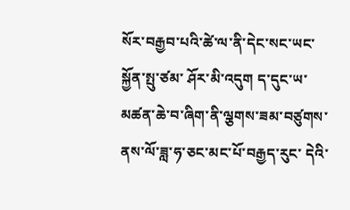སོར་བརྒྱབ་པའི་ཚེ་ལ་ནི་དེང་སང་ཡང་སྐྱོན་སྤུ་ཙམ་ ཤོར་མི་འདུག ད་དུང་ཡ་མཚན་ཆེ་བ་ཞིག་ནི་ལྕགས་ཟམ་བཙུགས་ནས་ལོ་ཟླ་ཧ་ཅང་མང་པོ་བརྒྱད་རུང་ དེའི་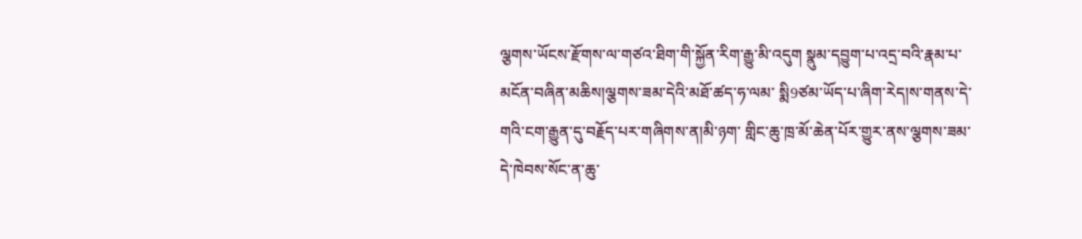ལྕགས་ཡོངས་རྫོགས་ལ་གཙའ་ཐིག་གི་སྐྱོན་རིག་རྒྱུ་མི་འདུག སྣུམ་དབྱུག་པ་འདྲ་བའི་རྣམ་པ་མངོན་བཞིན་མཆིས།ལྕགས་ཟམ་དེའི་མཐོ་ཚད་ཧ་ལམ་ སྨི9ཙམ་ཡོད་པ་ཞིག་རེད།ས་གནས་དེ་གའི་ངག་རྒྱུན་དུ་བརྗོད་པར་གཞིགས་ན།མི་ཉག་ གླིང་ཆུ་ཁྲ་མོ་ཆེན་པོར་གྱུར་ནས་ལྕགས་ཟམ་དེ་ཁེབས་སོང་ན་ཆུ་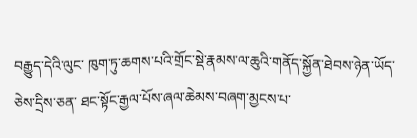བརྒྱུད་དེའི་ལུང་ ཁུག་ཏུ་ཆགས་པའི་གྲོང་སྡེ་རྣམས་ལ་ཆུའི་གནོད་སྐྱོན་ཐེབས་ཉེན་ཡོད་ཅེས་དྲིས་ཅན་ ཐང་སྟོང་རྒྱལ་པོས་ཞལ་ཆེམས་བཞག་མྱངས་པ་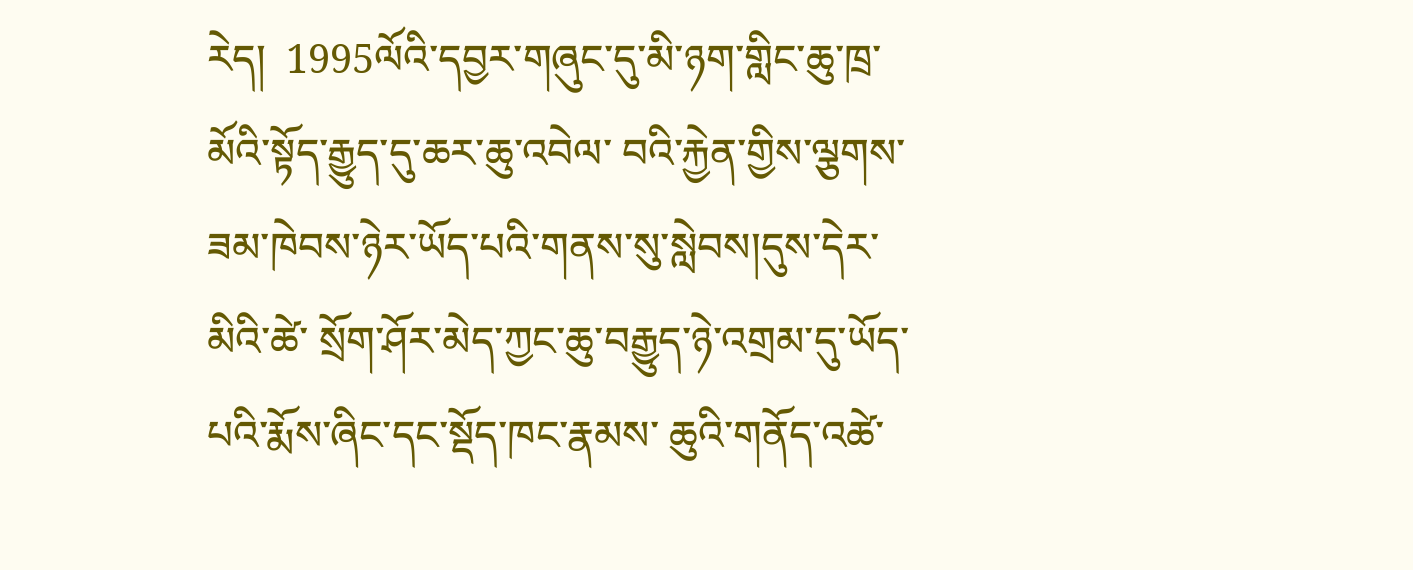རེད།  1995ལོའི་དབྱར་གཞུང་དུ་མི་ཉག་གླིང་ཆུ་ཁྲ་མོའི་སྟོད་རྒྱུད་དུ་ཆར་ཆུ་འབེལ་ བའི་རྐྱེན་གྱིས་ལྕགས་ཟམ་ཁེབས་ཉེར་ཡོད་པའི་གནས་སུ་སླེབས།དུས་དེར་མིའི་ཚེ་ སྲོག་ཤོར་མེད་ཀྱང་ཆུ་བརྒྱུད་ཉེ་འགྲམ་དུ་ཡོད་པའི་རྨོས་ཞིང་དང་སྡོད་ཁང་རྣམས་ ཆུའི་གནོད་འཚེ་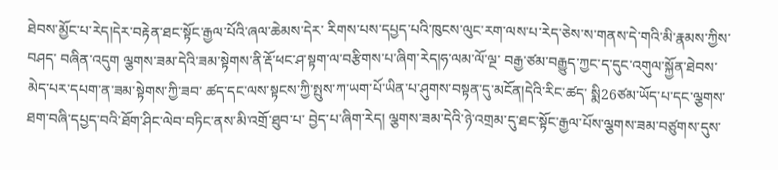ཐེབས་མྱོང་པ་རེད།དེར་བརྟེན་ཐང་སྟོང་རྒྱལ་པོའི་ཞལ་ཆེམས་དེར་ རིགས་པས་དཔྱད་པའི་ཁུངས་ལུང་རག་ལས་པ་རེད་ཅེས་ས་གནས་དེ་གའི་མི་རྣམས་ཀྱིས་བཤད་ བཞིན་འདུག ལྕགས་ཟམ་དེའི་ཟམ་སྟེགས་ནི་རྡོ་ཕང་ཤ་སྟག་ལ་བརྩིགས་པ་ཞིག་རེད།ཧ་ལམ་ལོ་ལྔ་ བརྒྱ་ཙམ་བརྒྱུད་ཀྱང་ད་དུང་འགུལ་སྐྱོན་ཐེབས་མེད་པར་དཔག་ན་ཟམ་སྟེགས་ཀྱི་ཟབ་ ཚད་དང་ལས་སྟངས་ཀྱི་སྤུས་ཀ་ཡག་པོ་ཡིན་པ་ཤུགས་བསྟན་དུ་མངོན།དེའི་རིང་ཚད་ སྨི26ཙམ་ཡོད་པ་དང་ལྕགས་ཐག་བཞི་དཔྱད་བའི་ཐོག་ཤིང་ལེབ་བཏིང་ནས་མི་འགྲོ་ཐུབ་པ་ བྱེད་པ་ཞིག་རེད། ལྕགས་ཟམ་དེའི་ཉེ་འགྲམ་དུ་ཐང་སྟོང་རྒྱལ་པོས་ལྕགས་ཟམ་བཙུགས་དུས་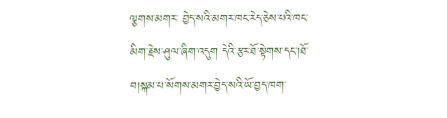ལྕགས་མགར་ བྱེད་སའི་མགར་ཁང་རེད་ཅེས་པའི་ཁང་མིག་རྗེས་ཤུལ་ཞིག་འདུག དེའི་རྩར་ཐོ་སྟེགས་དང་།ཐོ་བ།སྐམ་པ་སོགས་མགར་བྱེད་སའི་ཡོ་བྱད་ཁག་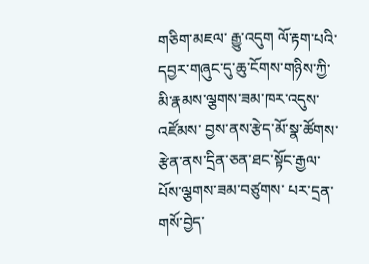གཅིག་མཇལ་ རྒྱུ་འདུག ལོ་རྟག་པའི་དབྱར་གཞུང་དུ་ཆུ་ངོགས་གཉིས་ཀྱི་མི་རྣམས་ལྕགས་ཟམ་ཁར་འདུས་འཛོམས་ བྱས་ནས་རྩེད་མོ་སྣ་ཚོགས་རྩེན་ནས་དྲིན་ཅན་ཐང་སྟོང་རྒྱལ་པོས་ལྕགས་ཟམ་བཙུགས་ པར་དྲན་གསོ་བྱེད་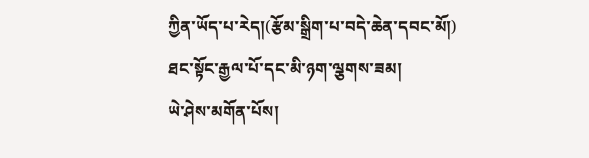ཀྱིན་ཡོད་པ་རེད།(རྩོམ་སྒྲིག་པ་བདེ་ཆེན་དབང་མོ།)
ཐང་སྟོང་རྒྱལ་པོ་དང་མི་ཉག་ལྕགས་ཟམ།
ཡེ་ཤེས་མགོན་པོས།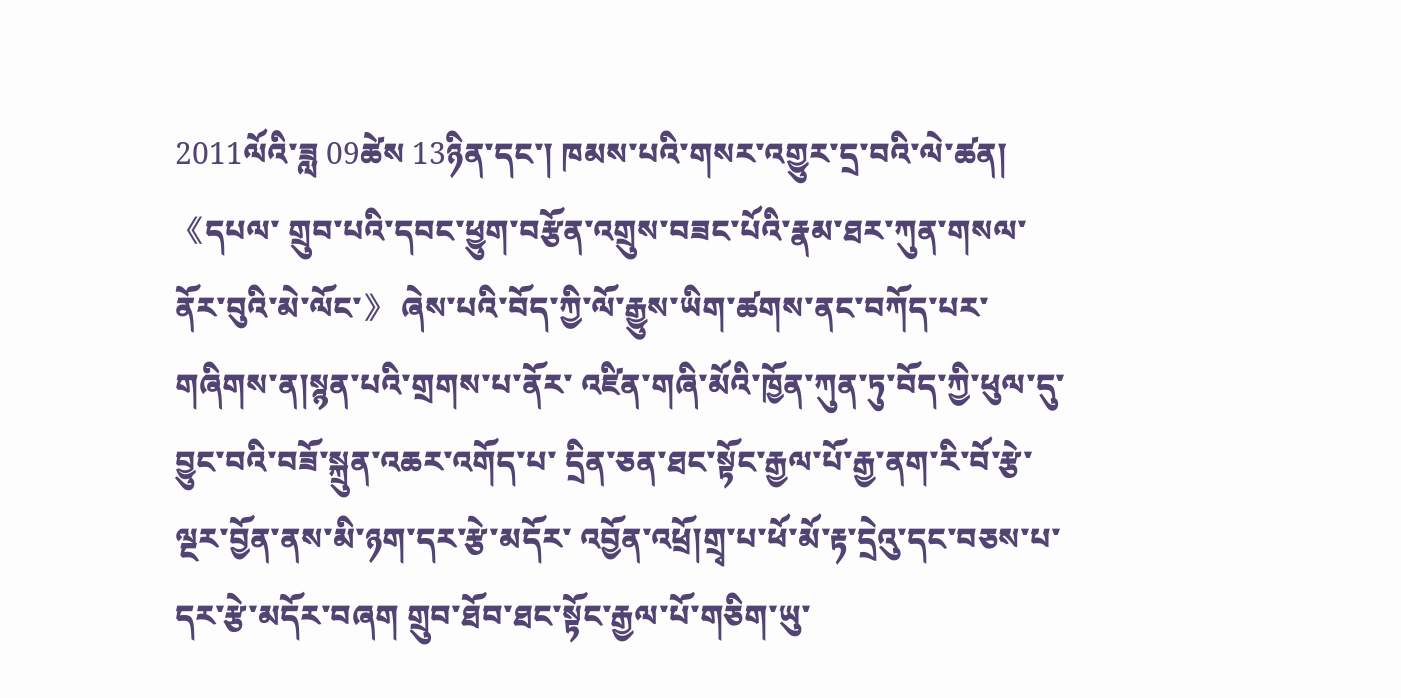2011ལོའི་ཟླ 09ཚེས 13ཉིན་དང་། ཁམས་པའི་གསར་འགྱུར་དྲ་བའི་ལེ་ཚན།
《དཔལ་ གྲུབ་པའི་དབང་ཕྱུག་བརྩོན་འགྲུས་བཟང་པོའི་རྣམ་ཐར་ཀུན་གསལ་ནོར་བུའི་མེ་ལོང་》 ཞེས་པའི་བོད་ཀྱི་ལོ་རྒྱུས་ཡིག་ཚགས་ནང་བཀོད་པར་གཞིགས་ན།སྙན་པའི་གྲགས་པ་ནོར་ འཛིན་གཞི་མོའི་ཁྱོན་ཀུན་ཏུ་བོད་ཀྱི་ཕུལ་དུ་བྱུང་བའི་བཟོ་སྐྲུན་འཆར་འགོད་པ་ དྲིན་ཅན་ཐང་སྟོང་རྒྱལ་པོ་རྒྱ་ནག་རི་བོ་རྩེ་ལྔར་བྱོན་ནས་མི་ཉག་དར་རྩེ་མདོར་ འབྱོན་འཕྲོ།གྲྭ་པ་ཕོ་མོ་རྟ་དྲེའུ་དང་བཅས་པ་དར་རྩེ་མདོར་བཞག གྲུབ་ཐོབ་ཐང་སྟོང་རྒྱལ་པོ་གཅིག་ཡུ་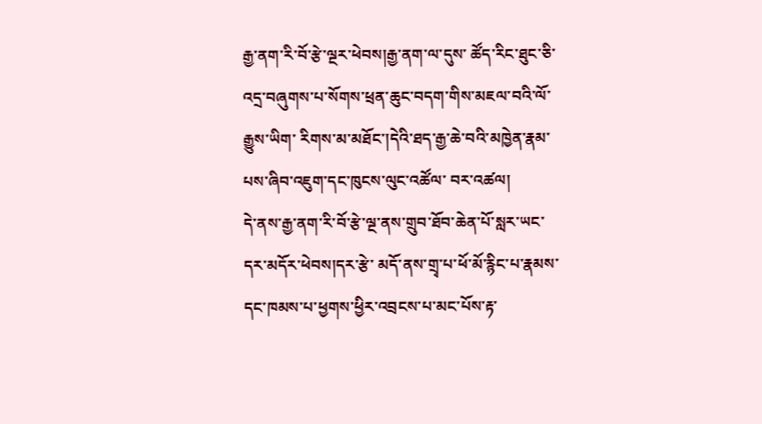རྒྱ་ནག་རི་བོ་རྩེ་ལྔར་ཕེབས།རྒྱ་ནག་ལ་དུས་ ཚོད་རིང་ཐུང་ཅི་འདྲ་བཞུགས་པ་སོགས་ཕྲན་ཆུང་བདག་གིས་མཇལ་བའི་ལོ་རྒྱུས་ཡིག་ རིགས་མ་མཐོང་།དེའི་ཐད་རྒྱ་ཆེ་བའི་མཁྱེན་རྣམ་པས་ཞིབ་འཇུག་དང་ཁུངས་ལུང་འཚོལ་ བར་འཚལ།
དེ་ནས་རྒྱ་ནག་རི་བོ་རྩེ་ལྔ་ནས་གྲུབ་ཐོབ་ཆེན་པོ་སླར་ཡང་དར་མདོར་ཕེབས།དར་རྩེ་ མདོ་ནས་གྲྭ་པ་ཕོ་མོ་རྙིང་པ་རྣམས་དང་ཁམས་པ་ཕྱགས་ཕྱིར་འབྲངས་པ་མང་པོས་རྟ་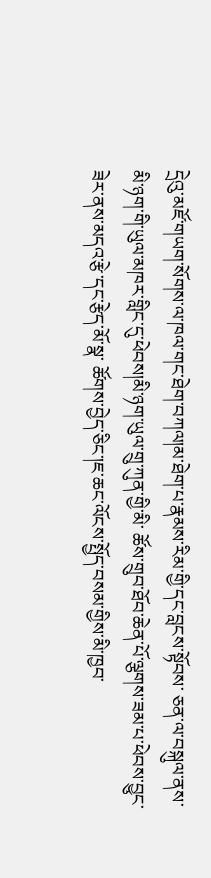དྲེའུ་མཛོ་གཡག་སོགས་ལ་ཁལ་གང་ཐེག་བཀལ།མ་ཐེག་པ་རྣམས་རིམ་གྱི་དང་བླངས་སྟོབས་ ཅན་ལ་བསྐུལ་ནས་མི་ཉག་གི་ཡུལ་མཁར་གླིང་དུ་ཕེབས།མི་ཉག་ཡུལ་གྲུ་ཀུན་གྱི་མི་ ཚོས་གྲུབ་ཐོབ་ཆེན་པོ་ལྕགས་ཟམ་པ་ཕེབས་བྱུང་ཟེར་ནས་མདའ་རྩེ་དང་རྩེད་མོ་སྣ་ ཚོགས་བྱེད་ཅིང་།ཇ་ཆང་ལོངས་སྤྱོད་བསམ་གྱིས་མི་ཁྱབ་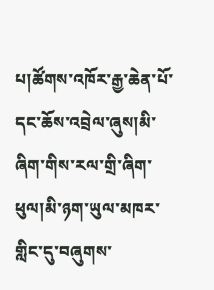པ།ཚོགས་འཁོར་རྒྱ་ཆེན་པོ་ དང་ཆོས་འབྲེལ་ཞུས།མི་ཞིག་གིས་རལ་གྲི་ཞིག་ཕུལ།མི་ཉག་ཡུལ་མཁར་གླིང་དུ་བཞུགས་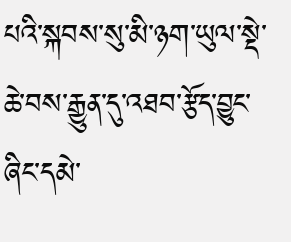པའི་སྐབས་སུ་མི་ཉག་ཡུལ་སྡེ་ཆེ་བས་རྒྱུན་དུ་འཐབ་རྩོད་བྱུང་ཞིང་དམེ་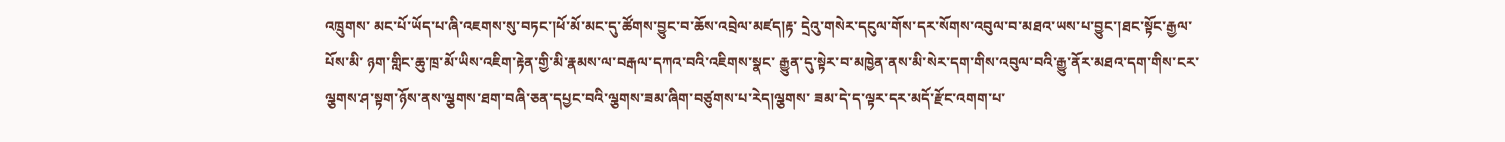འཁྲུགས་ མང་པོ་ཡོད་པ་ཞི་འཇགས་སུ་བཏང་།ཕོ་མོ་མང་དུ་ཚོགས་བྱུང་བ་ཆོས་འབྲེལ་མཛད།རྟ་ དྲེའུ་གསེར་དངུལ་གོས་དར་སོགས་འབུལ་བ་མཐའ་ཡས་པ་བྱུང་།ཐང་སྟོང་རྒྱལ་པོས་མི་ ཉག་གླིང་ཆུ་ཁྲ་མོ་ཡིས་འཇིག་རྟེན་གྱི་མི་རྣམས་ལ་བརྒལ་དཀའ་བའི་འཇིགས་སྣང་ རྒྱུན་དུ་སྟེར་བ་མཁྱེན་ནས་མི་སེར་དག་གིས་འབུལ་བའི་རྒྱུ་ནོར་མཐའ་དག་གིས་ངར་ ལྕགས་ཤ་སྟག་ཉོས་ནས་ལྕགས་ཐག་བཞི་ཅན་དཔྱང་བའི་ལྕགས་ཟམ་ཞིག་བཙུགས་པ་རེད།ལྕགས་ ཟམ་དེ་ད་ལྟར་དར་མདོ་རྫོང་འགག་པ་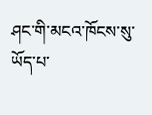ཤང་གི་མངའ་ཁོངས་སུ་ཡོད་པ་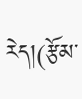རེད།(རྩོམ་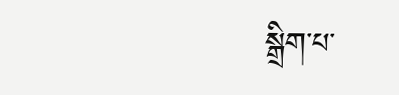སྒྲིག་པ་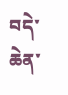བདེ་ཆེན་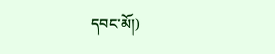དབང་མོ།)